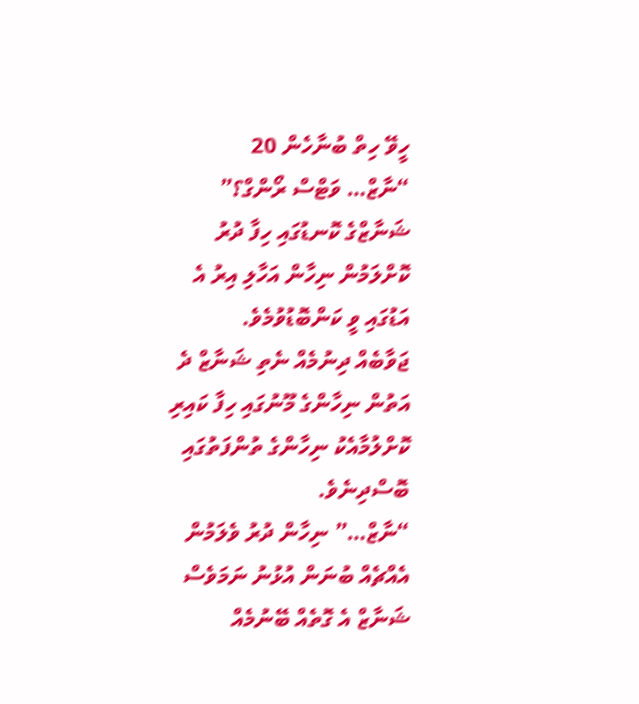ހީވޭ ހިތް ބުނާހެން 20
“ނާޒް… ވަޓްސް ރޯންގް؟” ޝަނާޒްގެ ކޮނޑުގައި ހިފާ ދުރު ކޮށްލަމުން ނިހާން އަހާލި އިރު އެ އަޑުގައި ވީ ކަންބޮޑުވުމެވެ.
ޖަވާބެއް ދިނުމެއް ނެތި ޝަނާޒް ދެ އަތުން ނިހާންގެ މޫނުގައި ހިފާ ކައިރި ކޮށްލުމާއެކު ނިހާންގެ ތުންފަތުގައި ބޮސްދިނެވެ.
“ނާޒް…” ނިހާން ދުރު ވެލަމުން އެއްޗެއް ބުނަން އުޅުނު ނަމަވެސް ޝަނާޒް އެ ގޮތެއް ބޭނުމެއް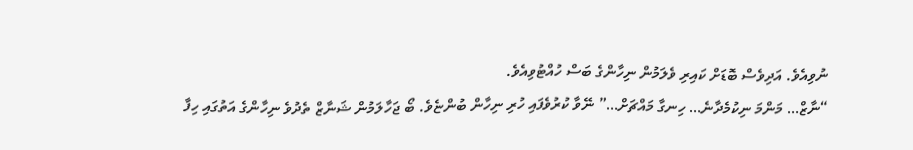ނުވިއެވެ. އަދިވެސް ބޮޑަށް ކައިރި ވެލަމުން ނިހާންގެ ބަސް ހުއްޓުވިއެވެ.
“ނާޒް… މަންމަ ނިކުމެދާނެ… ހިނގާ މައްޗަށް…” ނޭވާ ކުރުވެފައި ހުރި ނިހާން ބުންޏެވެ. ބޯ ޖަހާލަމުން ޝަނާޒް ތެދުވެ ނިހާންގެ އަތުގައި ހިފާ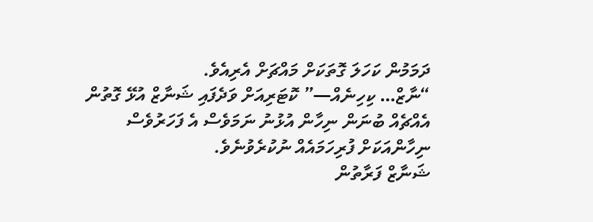ދަމަމުން ކަހަލަ ގޮތަކަށް މައްޗަށް އެރިއެވެ.
“ނާޒް… ކިހިނެއް—” ކޮޓަރިއަށް ވަދެފައި ޝަނާޒް އުޅޭ ގޮތުން އެއްޗެއް ބުނަން ނިހާން އުޅުނު ނަމަވެސް އެ ފަހަރުވެސް ނިހާންއަކަށް ފުރިހަމައެއް ނުކުރެވުނެވެ.
ޝަނާޒް ފަރާތުން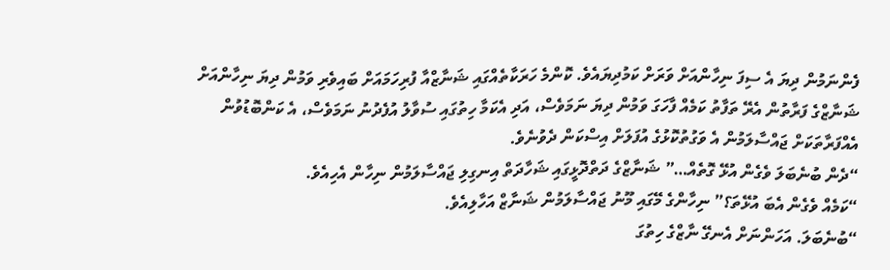ފެންނަމުން ދިޔަ އެ ސިފަ ނިހާންއަށް ވަރަށް ކަމުދިޔައެވެ. ކޮންމެ ހަރަކާތެއްގައި ޝަނާޒްއާ ފުރިހަމައަށް ބައިވެރި ވަމުން ދިޔަ ނިހާންއަށް ޝަނާޒްގެ ފަރާތުން އެރޭ ތަފާތު ކަމެއް ފާހަގަ ވަމުން ދިޔަ ނަމަވެސް، އަދި އެކަމާ ހިތުގައި ސުވާލު އުފެދުނު ނަމަވެސް، އެ ކަންބޮޑުވުން އެއްފަރާތަކަށް ޖައްސާލަމުން އެ ވަގުތުކޮޅުގެ އުފަލަށް އިސްކަން ދެވުނެވެ.
“ދެން ބުނެބަލަ ވެގެން އުޅޭ ގޮތެއް…” ޝަނާޒްގެ ދަތްދޮޅީގައި ޝަހާދަތް އިނގިލި ޖައްސާލަމުން ނިހާން އެހިއެވެ.
“ކަމެއް ވެގެން އެބަ އުޅޭތަ؟” ނިހާންގެ މޭގައި މޫނު ޖައްސާލަމުން ޝަނާޒް އަހާލިއެވެ.
“ބުނެބަލަ. އަހަންނަށް އެނގޭ ނާޒްގެ ހިތުގަ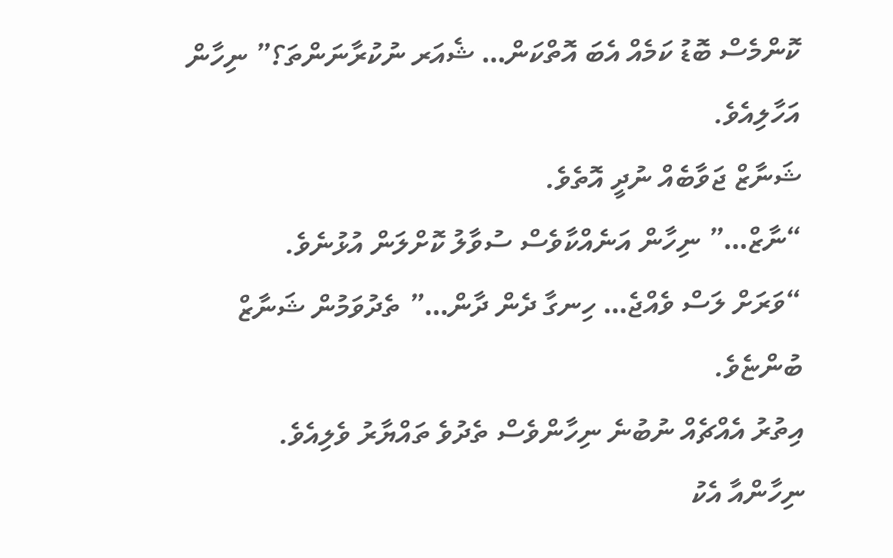ކޮންމެސް ބޮޑު ކަމެއް އެބަ އޮތްކަން… ޝެއަރ ނުކުރާނަންތަ؟” ނިހާން އަހާލިއެވެ.
ޝަނާޒް ޖަވާބެއް ނުދީ އޮތެވެ.
“ނާޒް…” ނިހާން އަނެއްކާވެސް ސުވާލު ކޮށްލަން އުޅުނެވެ.
“ވަރަށް ލަސް ވެއްޖެ… ހިނގާ ދެން ދާން…” ތެދުވަމުން ޝަނާޒް ބުންޏެވެ.
އިތުރު އެއްޗެއް ނުބުނެ ނިހާންވެސް ތެދުވެ ތައްޔާރު ވެލިއެވެ.
ނިހާންއާ އެކު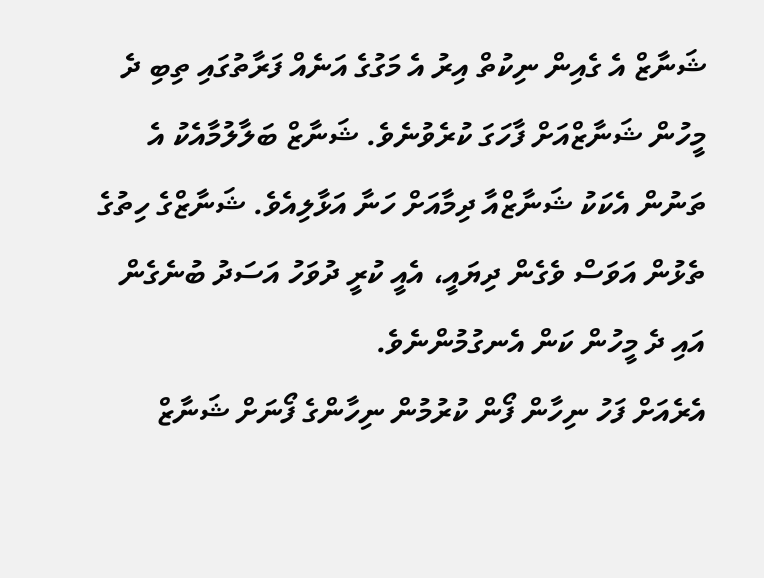ޝަނާޒް އެ ގެއިން ނިކުތް އިރު އެ މަގުގެ އަނެއް ފަރާތުގައި ތިބި ދެ މީހުން ޝަނާޒްއަށް ފާހަގަ ކުރެވުނެވެ. ޝަނާޒް ބަލާލުމާއެކު އެ ތަނުން އެކަކު ޝަނާޒްއާ ދިމާއަށް ހަނާ އަޅާލިއެވެ. ޝަނާޒްގެ ހިތުގެ ތެޅުން އަވަސް ވެގެން ދިޔައީ، އެއީ ކުރީ ދުވަހު އަސަދު ބުނެގެން އައި ދެ މީހުން ކަން އެނގުމުންނެވެ.
އެރެއަށް ފަހު ނިހާން ފޯން ކުރުމުން ނިހާންގެ ފޯނަށް ޝަނާޒް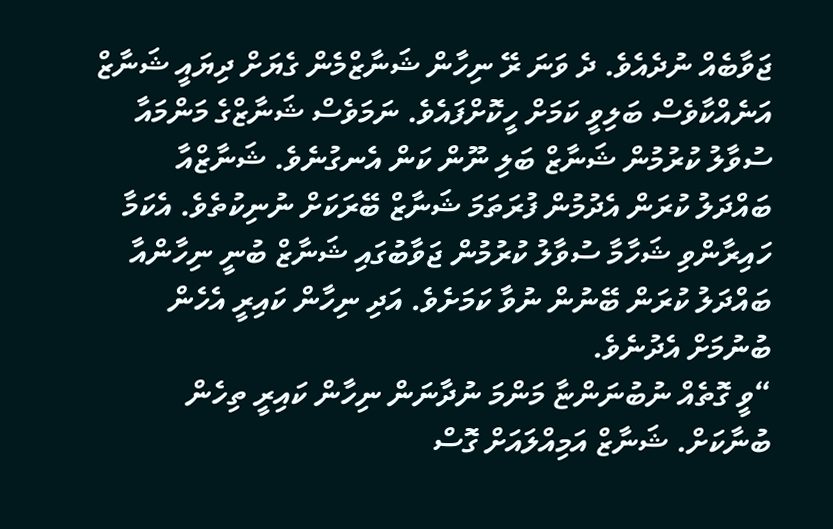ޖަވާބެއް ނުދެއެވެ. ދެ ވަނަ ރޭ ނިހާން ޝަނާޒްމެން ގެޔަށް ދިޔައީ ޝަނާޒް އަނެއްކާވެސް ބަލިވީ ކަމަށް ހީކޮށްފައެވެ. ނަމަވެސް ޝަނާޒްގެ މަންމައާ ސުވާލު ކުރުމުން ޝަނާޒް ބަލި ނޫން ކަން އެނގުނެވެ. ޝަނާޒްއާ ބައްދަލު ކުރަން އެދުމުން ފުރަތަމަ ޝަނާޒް ބޭރަކަށް ނުނިކުތެވެ. އެކަމާ ހައިރާންވި ޝަހާމާ ސުވާލު ކުރުމުން ޖަވާބުގައި ޝަނާޒް ބުނީ ނިހާންއާ ބައްދަލު ކުރަން ބޭނުން ނުވާ ކަމަށެވެ. އަދި ނިހާން ކައިރީ އެހެން ބުނުމަށް އެދުނެވެ.
“ވީ ގޮތެއް ނުބުނަންޏާ މަންމަ ނުދާނަން ނިހާން ކައިރީ ތިހެން ބުނާކަށް. ޝަނާޒް އަމިއްލައަށް ގޮސް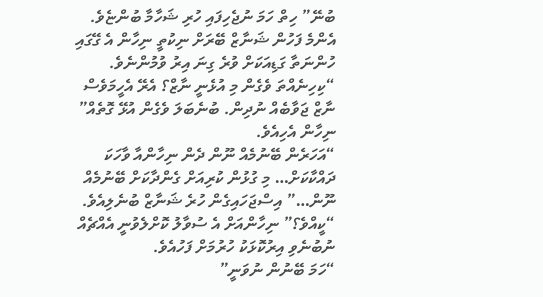ބުނޭ” ހިތް ހަމަ ނުޖެހިފައި ހުރި ޝަހާމާ ބުންޏެވެ.
އެންމެ ފަހުން ޝަނާޒް ބޭރަށް ނިކުތީ ނިހާން އެ ގޭގައި ހުންނަތާ ގަޑިއަކަށް ވުރެ ގިނަ އިރު ވުމުންނެވެ.
“ކިހިނެއްތަ ވެގެން މި އުޅެނީ ނާޒް؟ އެރޭ އެހީމަވެސް ނާޒް ޖަވާބެއް ނުދިން. ބުނެބަލަ ވެގެން އުޅޭ ގޮތެއް” ނިހާން އެހިއެވެ.
“އަހަރެން ބޭނުމެއް ނޫން ދެން ނިހާންއާ ވާހަކަ ދައްކާކަށް… މި ގުޅުން ކުރިއަށް ގެންދާކަށް ބޭނުމެއް ނޫން…” އިސްޖަހައިގެން ހުރެ ޝަނާޒް ބުނެލިއެވެ.
“ކީއްވެ؟” ނިހާންއަށް އެ ސުވާލު ކޮށްލެވުނީ އެއްޗެއް ނުބުނެވި އިރުކޮޅަކު ހުރުމަށް ފަހުއެވެ.
“ހަމަ ބޭނުން ނުވަނީ”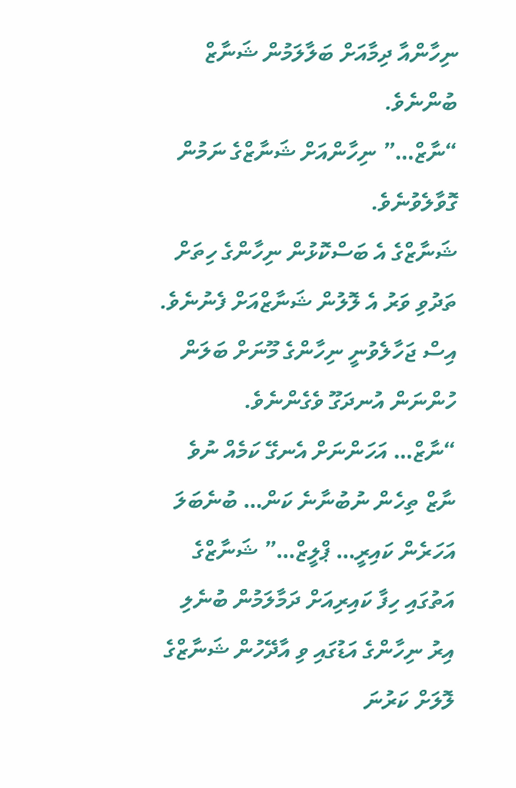ނިހާންއާ ދިމާއަށް ބަލާލަމުން ޝަނާޒް ބުންނެވެ.
“ނާޒް…” ނިހާންއަށް ޝަނާޒްގެ ނަމުން ގޮވާލެވުނެވެ.
ޝަނާޒްގެ އެ ބަސްކޮޅުން ނިހާންގެ ހިތަށް ތަދުވި ވަރު އެ ލޮލުން ޝަނާޒްއަށް ފެނުނެވެ. އިސް ޖަހާލެވުނީ ނިހާންގެ މޫނަށް ބަލަން ހުންނަން އުނދަގޫ ވެގެންނެވެ.
“ނާޒް… އަހަންނަށް އެނގޭ ކަމެއް ނުވެ ނާޒް ތިހެން ނުބުނާނެ ކަން… ބުނެބަލަ އަހަރެން ކައިރީ… ޕްލީޒް…” ޝަނާޒްގެ އަތުގައި ހިފާ ކައިރިއަށް ދަމާލަމުން ބުނެލި އިރު ނިހާންގެ އަޑުގައި ވި އާދޭހުން ޝަނާޒްގެ ލޮލަށް ކަރުނަ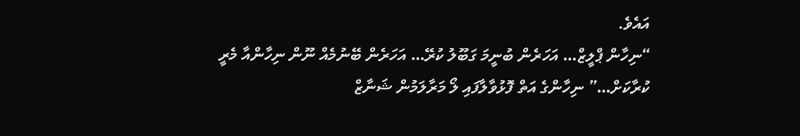އައެވެ.
“ނިހާން ޕްލީޒް… އަހަރެން ބުނީމަ ގަބޫލު ކުރޭ… އަހަރެން ބޭނުމެއް ނޫން ނިހާންއާ މެރީ ކުރާކަށް…” ނިހާންގެ އަތް ފޮޅުވާލާފައި ލޯ މަރާލަމުން ޝަނާޒް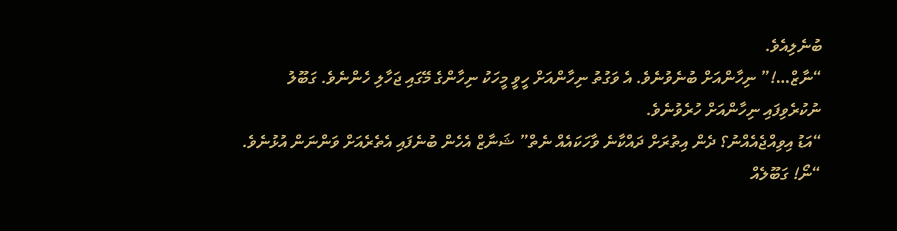ބުނެލިއެވެ.
“ނާޒް…!” ނިހާންއަށް ބުނެވުނެވެ. އެ ވަގުތު ނިހާންއަށް ހީވީ މީހަކު ނިހާންގެ މޭގައި ޖަހާލި ހެންނެވެ. ގަބޫލު ނުކުރެވިފައި ނިހާންއަށް ހުރެވުނެވެ.
“އަޑު އިވިއްޖެއެއްނު؟ ދެން އިތުރަށް ދައްކާނެ ވާހަކައެއް ނެތް” ޝަނާޒް އެހެން ބުނެފައި އެތެރެއަށް ވަންނަން އުޅުނެވެ.
“ނޯ! ގަބޫލެއް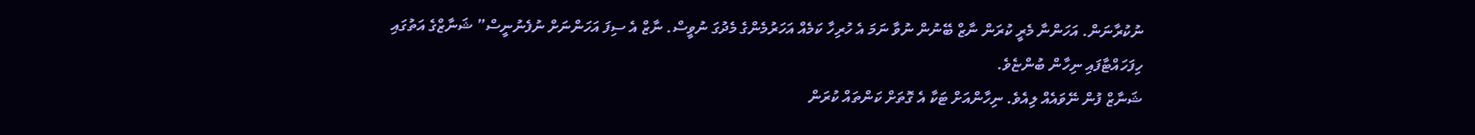ނުކުރާނަން. އަހަންނާ މެރީ ކުރަން ނާޒް ބޭނުން ނުވާ ނަމަ އެ ހުރިހާ ކަމެއް އަހަރުމެންގެ މެދުގަ ނުވީސް. ނާޒް އެ ސިފަ އަހަންނަށް ނުފެނުނީސް” ޝަނާޒްގެ އަތުގައި ހިފަހައްޓާފައި ނިހާން ބުންޏެވެ.
ޝަނާޒް ފުން ނޭވައެއް ލިއެވެ. ނިހާންއަށް ޓަކާ އެ ގޮތަށް ކަންތައް ކުރަން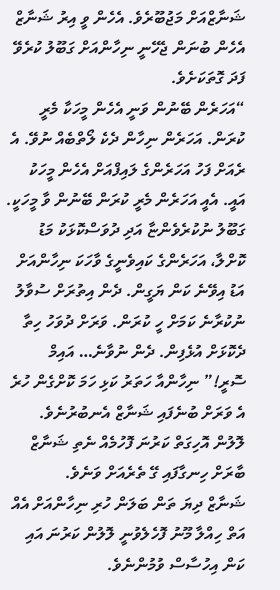ޝަނާޒްއަށް މަޖުބޫރެވެ. އެހެން ވީ އިރު ޝަނާޒް އެހެން ބުނަން ޖެހޭނީ ނިހާންއަށް ގަބޫލު ކުރެވޭ ފަދަ ގޮތަކަށެވެ.
“އަހަރެން ބޭނުން ވަނީ އެހެން މީހަކާ މެރީ ކުރަން. އަހަރެން ނިހާން ދެކެ ލޯތްބެއް ނުވޭ. އެ ރެއަށް ފަހު އަހަރެންގެ ލައިފްއަށް އެހެން މީހަކު އައީ. އެއީ އަހަރެން މެރީ ކުރަން ބޭނުން ވާ މީހަކީ. ގަބޫލު ނުކުރެވެންޏާ އަދި ދުވަސްކޮޅަކު މަޑު ކޮށްލާ، އަހަރެންގެ ކައިވެނީގެ ވާހަކަ ނިހާންއަށް އަޑު އިވޭނެ ކަން ޔަގީން. ދެން އިތުރަށް ސުވާލު ނުކުރާނެ ކަމަށް ހީ ކުރަން. ވަރަށް ދުވަހު ހިތާ ދެކޮޅަށް އުޅެފިން. ދެން ނުވާނެ… އައިމް ސޮރީ!” ނިހާންއާ ހަތަރު ކަޅި ހަމަ ކޮށްގެން ހުރެ އެ ވަރަށް ބުނެފައި ޝަނާޒް އެނބުރުނެވެ. ލޮލުން އޮހިގަތް ކަރުނަ ފޮހުމެއް ނެތި ޝަނާޒް ބާރަށް ހިނގާފައި ގޭ ތެރެއަށް ވަނެވެ.
ޝަނާޒް ދިޔަ ތަން ބަލަން ހުރި ނިހާންއަށް އެއް އަތް ހިއްލާ މޫނު ފޮހެލެވުނީ ލޮލުން ކަރުނަ އައި ކަން އިހުސާސް ވުމުންނެވެ.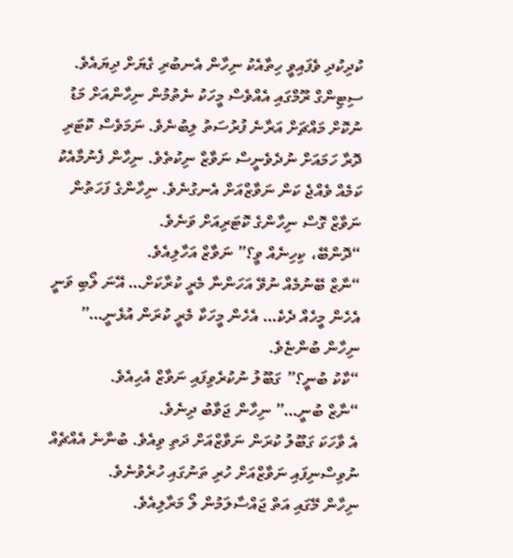ކުދިކުދި ވެފައިވީ ހިތާއެކު ނިހާން އެނބުރި ގެޔަށް ދިޔައެވެ. ސިޓިންގް ރޫމްގައި އެއްވެސް މީހަކު ނެތުމުން ނިހާންއަށް މަޑު ނުކޮށް މައްޗަށް އަރާނެ ފުރުސަތު ލިބުނެވެ. ނަމަވެސް ކޮޓަރި ދޮރާ ހަމައަށް ނުދެވެނީސް ނަވާޒް ނިކުތެވެ. ނިހާން ފެނުމާއެކު ކަމެއް ވެއްޖެ ކަން ނަވާޒްއަށް އެނގުނެވެ. ނިހާންގެ ފަހަތުން ނަވާޒް ގޮސް ނިހާންގެ ކޮޓަރިއަށް ވަނެވެ.
“ދޮންބޭ، ކިހިނެއް ވީ؟” ނަވާޒް އަހާލިއެވެ.
“ނާޒް ބޭނުމެއް ނުވޭ އަހަންނާ މެރީ ކުރާކަށް… އޭނަ ލޯބި ވަނީ އެހެން މީހެއް ދެކެ… އެހެން މީހަކާ މެރީ ކުރަން އުޅެނީ…” ނިހާން ބުންޏެވެ.
“ކާކު ބުނީ؟” ގަބޫލު ނުކުރެވިފައި ނަވާޒް އެހިއެވެ.
“ނާޒް ބުނީ…” ނިހާން ޖަވާބު ދިނެވެ.
އެ ވާހަކަ ގަބޫލު ކުރަން ނަވާޒްއަށް ދަތި ވިއެވެ. ބުނާނެ އެއްޗެއް ނުވިސްނިފައި ނަވާޒްއަށް ހުރި ތަނުގައި ހުރެވުނެވެ.
ނިހާން މޭގައި އަތް ޖައްސާލަމުން ލޯ މަރާލިއެވެ.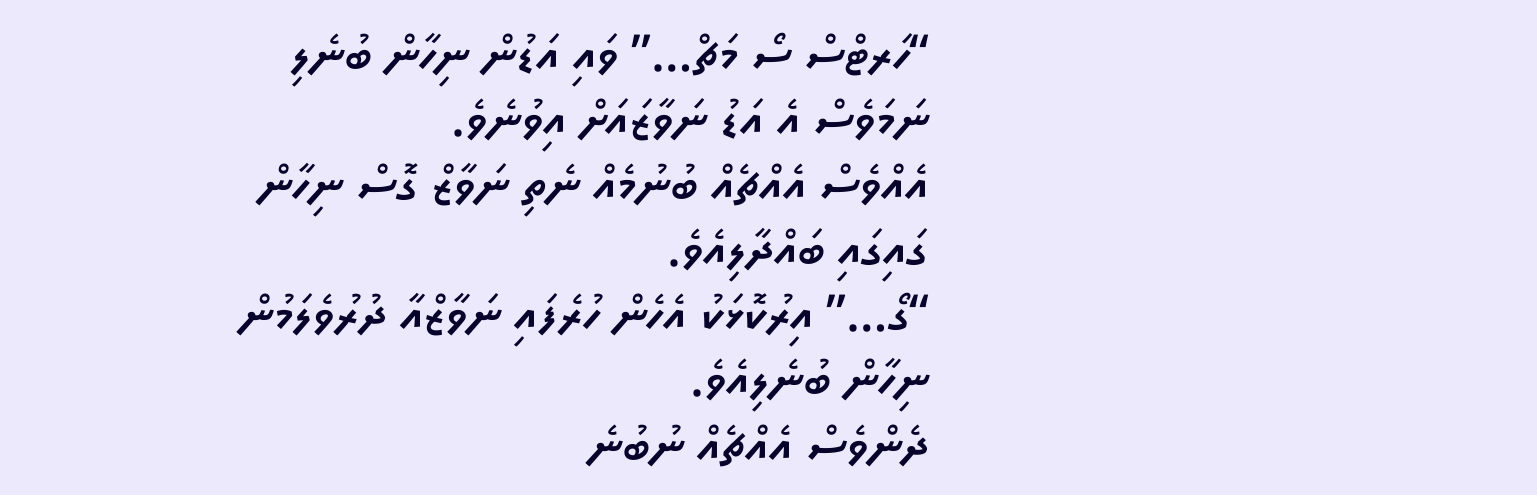“ހަރޓްސް ސޯ މަޗް…” ވައި އަޑުން ނިހާން ބުނެލި ނަމަވެސް އެ އަޑު ނަވާޒައަށް އިވުނެވެ.
އެއްވެސް އެއްޗެއް ބުނުމެއް ނެތި ނަވާޒް ގޮސް ނިހާން ގައިގައި ބައްދާލިއެވެ.
“ގޯ…” އިރުކޮޅަކު އެހެން ހުރެފައި ނަވާޒްއާ ދުރުވެލަމުން ނިހާން ބުނެލިއެވެ.
ދެންވެސް އެއްޗެއް ނުބުނެ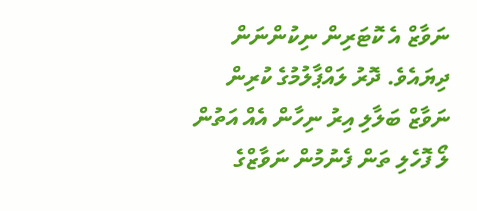ނަވާޒް އެ ކޮޓަރިން ނިކުންނަން ދިޔައެވެ. ދޮރު ލައްޕާލުމުގެ ކުރިން ނަވާޒް ބަލާލި އިރު ނިހާން އެއް އަތުން ލޯ ފޮހެލި ތަން ފެނުމުން ނަވާޒްގެ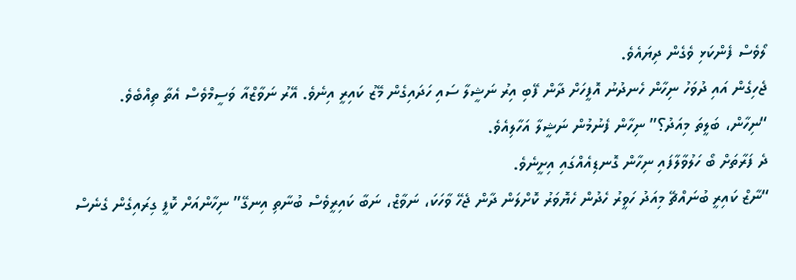ލޯވެސް ފެންކަޅި ވެގެން ދިޔައެވެ.
ޖެހިގެން އައި ދުވަހު ނިހާން ހެނދުނު އޮފީހަށް ދާން ފޭބި އިރު ނަޝީލާ ސައި ހަދައިގެން މޭޒު ކައިރީ އިނެވެ. އޭރު ނަވާޒްއާ ވަސީމްވެސް އެތާ ތިއްބެވެ.
“ނިހާން، ބަލީތަ މިއަދު؟” ނިހާން ފެނުމުން ނަޝީލާ އަހާލިއެވެ.
ދެ ފަރާތަށް ބޯ ހަލުވާލާފައި ނިހާން ގޮނޑިއެއްގައި އިށީނެވެ.
“ނާޒް ކައިރީ ބުނައްޗޭ މިއަދު ހަވީރު ހެދުން ހެޔޮވަރު ކޮށްލަން ދާން ޖެހޭ ވާހަކަ، ނަވާޒް، ނަބާ ކައިރީވެސް ބުނާތި އިނގޭ” ނިހާންއަށް ކޮފީ ގިރައިގެން ގެނެސް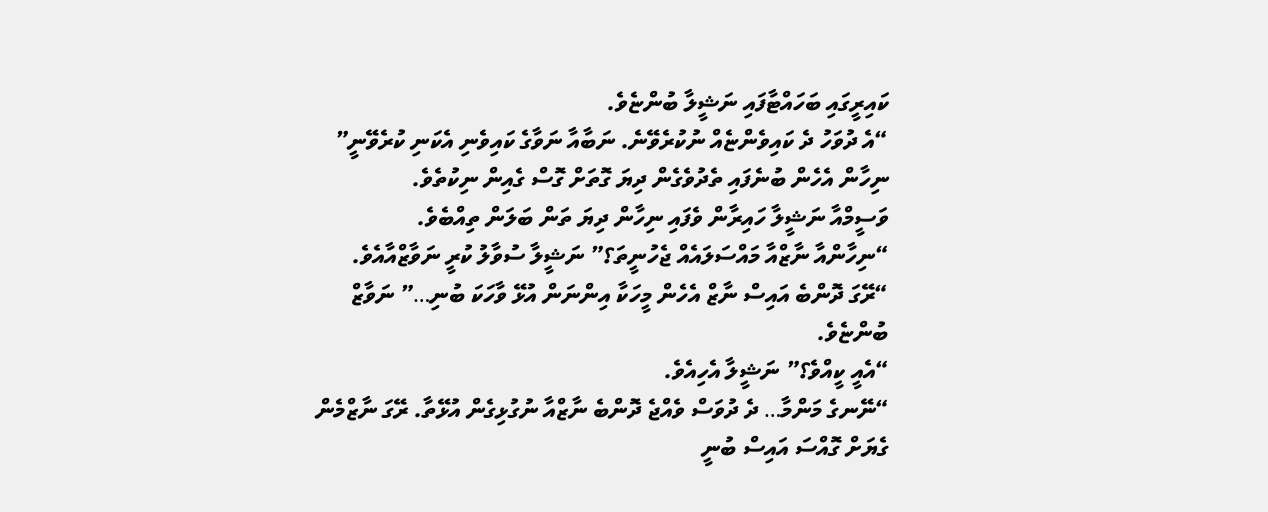ކައިރީގައި ބަހައްޓާފައި ނަޝީލާ ބުންޏެވެ.
“އެ ދުވަހު ދެ ކައިވެންޏެއް ނުކުރެވޭނެ. ނަބާއާ ނަވާގެ ކައިވެނި އެކަނި ކުރެވޭނީ” ނިހާން އެހެން ބުނެފައި ތެދުވެގެން ދިޔަ ގޮތަށް ގޮސް ގެއިން ނިކުތެވެ.
ވަސީމްއާ ނަޝީލާ ހައިރާން ވެފައި ނިހާން ދިޔަ ތަން ބަލަން ތިއްބެވެ.
“ނިހާންއާ ނާޒްއާ މައްސަލައެއް ޖެހުނީތަ؟” ނަޝީލާ ސުވާލު ކުރީ ނަވާޒްއާއެވެ.
“ރޭގަ ދޮންބެ އައިސް ނާޒް އެހެން މީހަކާ އިންނަން އުޅޭ ވާހަކަ ބުނި…” ނަވާޒް ބުންޏެވެ.
“އެއީ ކީއްވެ؟” ނަޝީލާ އެހިއެވެ.
“ނޭނގެ މަންމާ… ދެ ދުވަސް ވެއްޖެ ދޮންބެ ނާޒްއާ ނުގުޅިގެން އުޅޭތާ. ރޭގަ ނާޒްމެން ގެޔަށް ގޮއްސަ އައިސް ބުނީ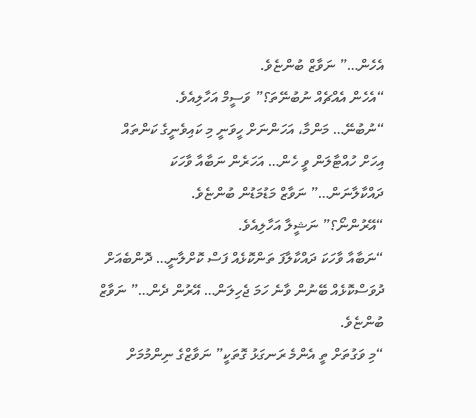އެހެން…” ނަވާޒް ބުންޏެވެ.
“އެހެން އެއްޗެއް ނުބުނޭތަ؟” ވަސީމް އަހާލިއެވެ.
“ނުބުނޭ… މަންމާ، އަހަންނަށް ހީވަނީ މި ކައިވެނީގެ ކަންތައް އިހަށް ހުއްޓާލަން ވީ ހެން… އަހަރެން ނަބާއާ ވާހަކަ ދައްކާލާނަން…” ނަވާޒް މަޑުމަޑުން ބުންޏެވެ.
“އޭރުންނޯ؟” ނަޝީލާ އަހާލިއެވެ.
“ނަބާއާ ވާހަކަ ދައްކާލާފަ ތަންކޮޅެއް ފަސް ކޮށްލާނީ… ދޮންބެއަށް ދުވަސްކޮޅެއް ބޭނުން ވާނެ ހަމަ ޖެހިލަން… އޭރުން ދެން…” ނަވާޒް ބުންޏެވެ.
“މި ވަގުތަށް ތީ އެންމެ ރަނގަޅު ގޮތަކީ” ނަވާޒްގެ ނިންމުމަށް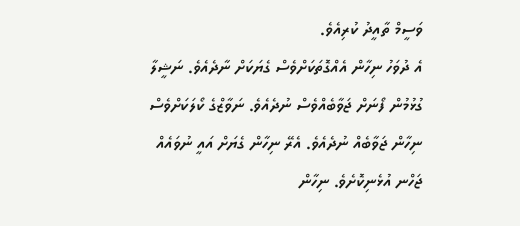ވަސީމް ތާއީދު ކުރިއެވެ.
އެ ދުވަހު ނިހާން އެއްގޮތަކަށްވެސް ގެޔަކަށް ނާދެއެވެ. ނަޝީލާ ގުޅުމުން ފޯނަށް ޖަވާބެއްވެސް ނުދެއެވެ. ނަވާޒްގެ ކޯލަކަށްވެސް ނިހާން ޖަވާބެއް ނުދެއެވެ. އެރޭ ނިހާން ގެޔަށް އައީ ނުވައެއް ޖަހްނ އުޅެނިކޮށެވެ. ނިހާން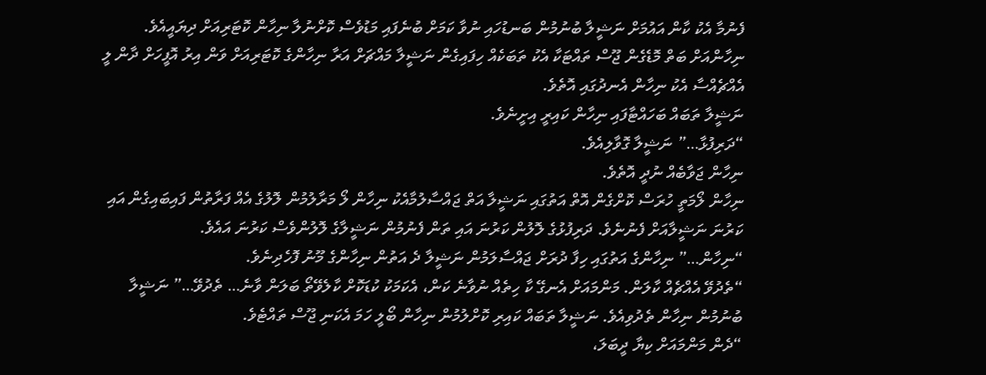ފެނުމާ އެކު ކާން އައުމަށް ނަޝީލާ ބުނުމުން ބަނޑުހައި ނުވާ ކަމަށް ބުނެފައި މަޑުވެސް ކޮށްނުލާ ނިހާން ކޮޓަރިއަށް ދިޔައީއެވެ.
ނިހާންއަށް ބަތް މޮޑެގެން ޖޫސް ތައްޓަކާ އެކު ތަބަކެއް ހިފައިގެން ނަޝީލާ މައްޗަށް އަރާ ނިހާންގެ ކޮޓަރިއަށް ވަން އިރު އޮފީހަށް ދާން ލީ އެއްޗެއްސާ އެކު ނިހާން އެނދުގައި އޮތެވެ.
ނަޝީލާ ތަބައް ބަހައްޓާފައި ނިހާން ކައިރީ އިށީނެވެ.
“ދަރިފުޅާ…” ނަޝީލާ ގޮވާލިއެވެ.
ނިހާން ޖަވާބެއް ނުދީ އޮތެވެ.
ނިހާން ލޯމަތީ ހުރަސް ކޮށްގެން އޮތް އަތުގައި ނަޝީލާ އަތް ޖައްސާލުމާއެކު ނިހާން ލޯ މަރާލުމުން ލޮލުގެ އެއް ފަރާތުން ފައިބައިގެން އައި ކަރުނަ ނަޝީލާއަށް ފެނުނެވެ. ދަރިފުޅުގެ ލޮލުން ކަރުނަ އައި ތަން ފެނުމުން ނަޝީލާގެ ލޮލުންވެސް ކަރުނަ އައެވެ.
“ނިހާން…” ނިހާންގެ އަތުގައި ހިފާ ދުރަށް ޖައްސާލަމުން ނަޝީލާ ދެ އަތުން ނިހާންގެ މޫނު ފޮހެދިނެވެ.
“ތެދުވޭ އެއްޗެއް ކާލަން. މަންމައަށް އެނގޭ ކާ ހިތެއް ނުވާނެ ކަން، އެކަމަކު ކުޑަކޮށް ކާލެވޭތޯ ބަލަން ވާނެ… ތެދުވޭ…” ނަޝީލާ ބުނުމުން ނިހާން ތެދުވިއެވެ. ނަޝީލާ ތަބައް ކައިރި ކޮށްލުމުން ނިހާން ބޯލީ ހަމަ އެކަނި ޖޫސް ތައްޓެވެ.
“ދެން މަންމައަށް ކިޔާ ދީބަލަ،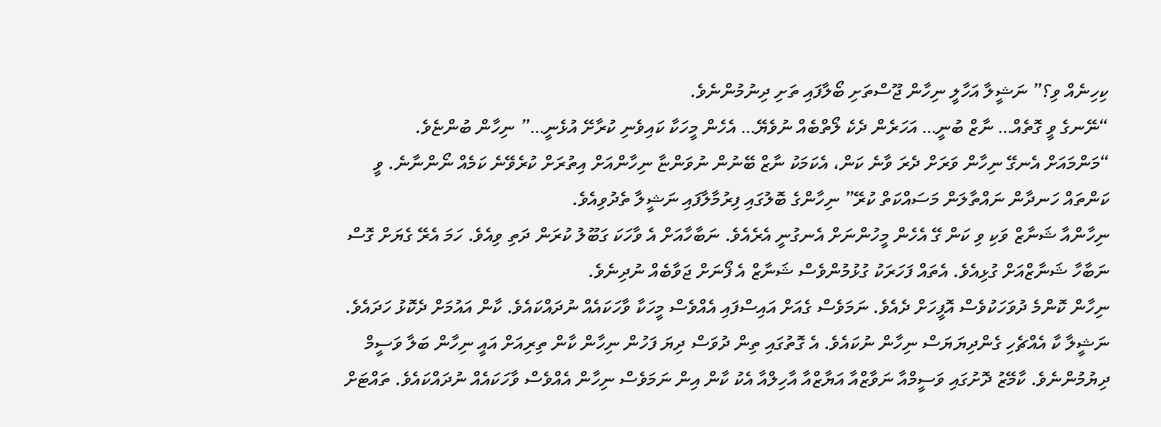ކިހިނެއް ވި؟” ނަޝީލާ އަހާލީ ނިހާން ޖޫސްތަށި ބޯލާފައި ތަށި ދިނުމުންނެވެ.
“ނޭނގެ ވީ ގޮތެއް… ނާޒް ބުނީ… އަހަރެން ދެކެ ލޯތްބެއް ނުވެޔޭ… އެހެން މީހަކާ ކައިވެނި ކުރާށޭ އުޅެނީ…” ނިހާން ބުންޏެވެ.
“މަންމައަށް އެނގޭ ނިހާން ވަރަށް ދެރަ ވާނެ ކަން، އެކަމަކު ނާޒް ބޭނުން ނުވަންޏާ ނިހާންއަށް އިތުރަށް ކުރެވޭނެ ކަމެއް ނޯންނާނެ. ވީ ކަންތައް ހަނދާން ނައްތާލަން މަސައްކަތް ކުރޭ” ނިހާންގެ ބޮލުގައި ފިރުމާލާފައި ނަޝީލާ ތެދުވިއެވެ.
ނިހާންއާ ޝަނާޒް ވަކި ވި ކަން ގޭ އެހެން މީހުންނަށް އެނގުނީ އެރެއެވެ. ނަބާހާއަށް އެ ވާހަކަ ގަބޫލު ކުރަން ދަތި ވިއެވެ. ހަމަ އެރޭ ގެޔަށް ގޮސް ނަބާހާ ޝަނާޒްއަށް ގުޅިއެވެ. އެތައް ފަހަރަކު ގުޅުމުންވެސް ޝަނާޒް އެ ފޯނަށް ޖަވާބެއް ނުދިނެވެ.
ނިހާން ކޮންމެ ދުވަހަކުވެސް އޮފީހަށް ދެއެވެ. ނަމަވެސް ގެއަށް އައިސްފައި އެއްވެސް މީހަކާ ވާހަކައެއް ނުދައްކައެވެ. ކާން އައުމަށް ދެކޮޅު ހަދައެވެ. ނަޝީލާ ކާ އެއްޗެހި ގެންދިޔަޔަސް ނިހާން ނުކައެވެ. އެ ގޮތުގައި ތިން ދުވަސް ދިޔަ ފަހުން ނިހާން ކާން ތިރިއަށް އައީ ނިހާން ބަލާ ވަސީމް ދިޔުމުންނެވެ. ކާމޭޒު ދޮށުގައި ވަސީމްއާ ނަވާޒްއާ އަޔާޒްއާ އާހިލްއާ އެކު ކާން އިން ނަމަވެސް ނިހާން އެއްވެސް ވާހަކައެއް ނުދައްކައެވެ. ތައްޓަށް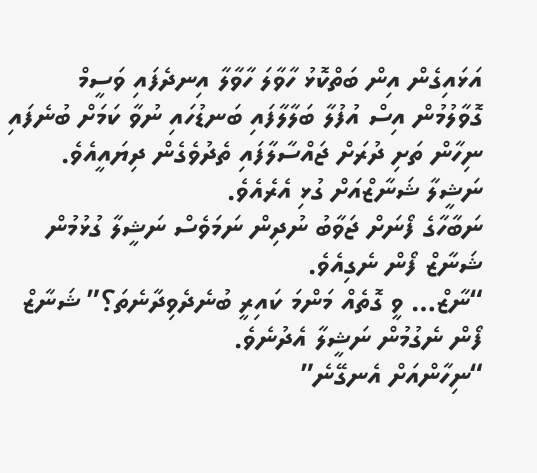އަޅައިގެން އިން ބަތްކޮޅު ހާވާލަ ހާވާލާ އިނދެފައި ވަސީމް ގޮވާލުމުން އިސް އުފުލާ ބަލާލާފައި ބަނޑުހައި ނުވާ ކަމަށް ބުނެފައި ނިހާން ތަށި ދުރަށް ޖައްސާލާފައި ތެދުވެގެން ދިޔައީއެވެ.
ނަޝީލާ ޝަނާޒްއަށް ގުޅި އެރެއެވެ.
ނަބާހާގެ ފޯނަށް ޖަވާބު ނުދިން ނަމަވެސް ނަޝީލާ ގުޅުމުން ޝަނާޒް ފޯން ނެގިއެވެ.
“ނާޒް… ވީ ގޮތެއް މަންމަ ކައިރީ ބުނެދެވިދާނެތަ؟” ޝަނާޒް ފޯން ނެގުމުން ނަޝީލާ އެދުނެވެ.
“ނިހާންއަށް އެނގޭނެ”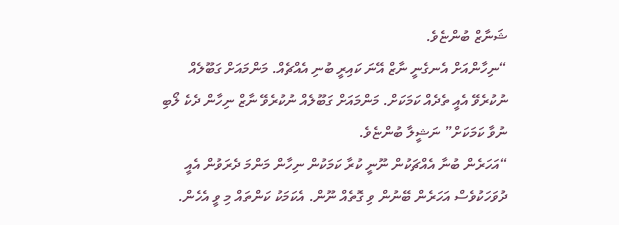ޝަނާޒް ބުންޏެވެ.
“ނިހާންއަށް އެނގެނީ ނާޒް އޭނަ ކައިރީ ބުނި އެއްޗެއް. މަންމައަށް ގަބޫލެއް ނުކުރެވޭ އެއީ ތެދެއް ކަމަކަށް. މަންމައަށް ގަބޫލެއް ނުކުރެވޭ ނާޒް ނިހާން ދެކެ ލޯބި ނުވާ ކަމަކަށް” ނަޝީލާ ބުންޏެވެ.
“އަހަރެން ބުނާ އެއްޗަކުން ނޫނީ ކުރާ ކަމަކުން ނިހާން މަންމަ ދެރަވުން އެއީ ދުވަހަކުވެސް އަހަރެން ބޭނުން ވި ގޮތެއް ނޫން. އެކަމަކު ކަންތައް މި ވީ އެހެން.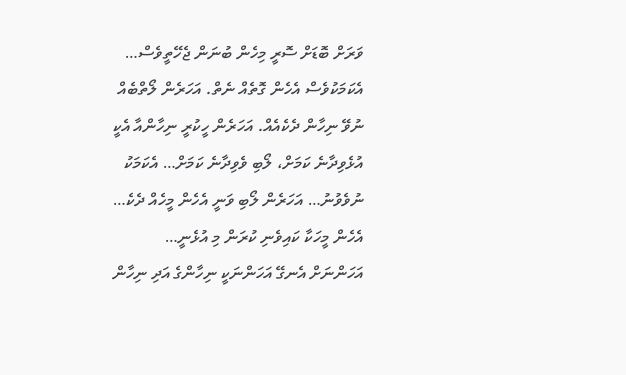ވަރަށް ބޮޑަށް ސޮރީ މިހެން ބުނަން ޖެހޭތީވެސް… އެކަމަކުވެސް އެހެން ގޮތެއް ނެތް. އަހަރެން ލޯތްބެއް ނުވޭ ނިހާން ދެކެއެއް. އަހަރެން ހީކުރީ ނިހާންއާ އެކީ އުޅެވިދާނެ ކަމަށް، ލޯބި ވެވިދާނެ ކަމަށް… އެކަމަކު ނުވެވުނު… އަހަރެން ލޯބި ވަނީ އެހެން މީހެއް ދެކެ… އެހެން މީހަކާ ކައިވެނި ކުރަން މި އުޅެނީ…
އަހަންނަށް އެނގޭ އަހަންނަކީ ނިހާންގެ އަދި ނިހާން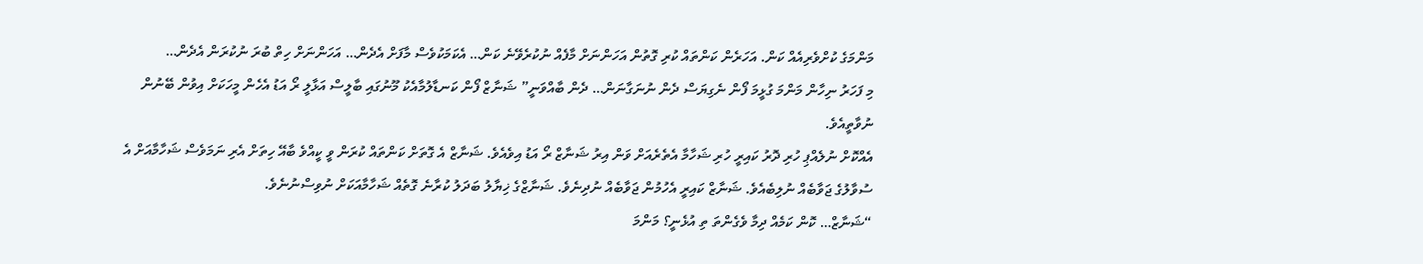މަންމަގެ ކުށްވެރިއެއް ކަން. އަހަރެން ކަންތައް ކުރި ގޮތުން އަހަންނަށް މާފެއް ނުކުރެވޭނެ ކަން… އެކަމަކުވެސް މާފަށް އެދެން… އަހަންނަށް ހިތް ބުރަ ނުކުރަން އެދެން…
މި ފަހަރު ނިހާން މަންމަ ގުޅީމަ ފޯން ނެގިޔަސް ދެން ނުނަގާނަން… ދެން ބާއްވަނީ” ޝަނާޒް ފޯން ކަނޑާލުމާއެކު މޫނުގައި ބާލީސް އަޅާލީ ރޯ އަޑު އެހެން މީހަކަށް އިވުން ބޭނުން ނުވާތީއެވެ.
އެއްކޮށް ނުލެއްޕި ހުރި ދޮރު ކައިރީ ހުރި ޝަހާމާ އެތެރެއަށް ވަން އިރު ޝަނާޒް ރޯ އަޑު އިވެއެވެ. ޝަނާޒް އެ ގޮތަށް ކަންތައް ކުރަން ވީ ކީއްވެ ބާއޭ ހިތަށް އެރި ނަމަވެސް ޝަހާމާއަށް އެ ސުވާލުގެ ޖަވާބެއް ނުލިބެއެވެ. ޝަނާޒް ކައިރީ އެހުމުން ޖަވާބެއް ނުދިނެވެ. ޝަނާޒްގެ ޚިޔާލު ބަދަލު ކުރާނެ ގޮތެއް ޝަހާމާއަކަށް ނުވިސްނުނެވެ.
“ޝަނާޒް… ކޮން ކަމެއް ދިމާ ވެގެންތަ ތި އުޅެނީ؟ މަންމަ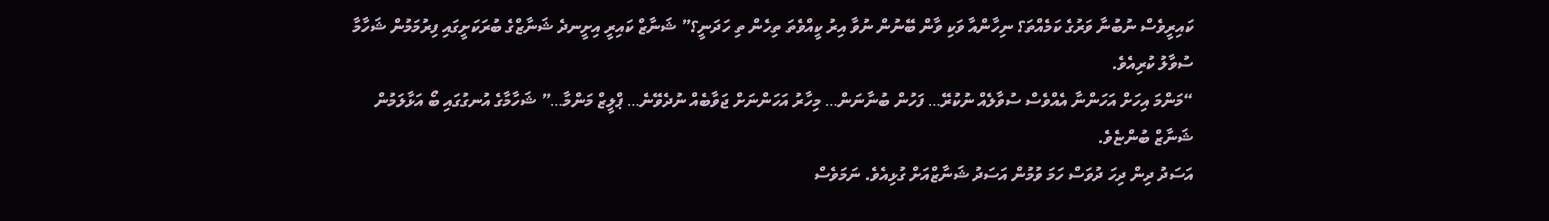ކައިރީވެސް ނުބުނާ ވަރުގެ ކަމެއްތަ؟ ނިހާންއާ ވަކި ވާން ބޭނުން ނުވާ އިރު ކީއްވެތަ ތިހެން ތި ހަދަނީ؟” ޝަނާޒް ކައިރީ އިށީނދެ ޝަނާޒްގެ ބުރަކަށީގައި ފިރުމަމުން ޝަހާމާ ސުވާލު ކުރިއެވެ.
“މަންމަ އިހަށް އަހަންނާ އެއްވެސް ސުވާލެއް ނުކުރޭ… ފަހުން ބުނާނަން… މިހާރު އަހަންނަށް ޖަވާބެއް ނުދެވޭނެ… ޕްލީޒް މަންމާ…” ޝަހާމާގެ އުނގުގައި ބޯ އަޅާލަމުން ޝަނާޒް ބުންޏެވެ.
އަސަދު ދިން ދިހަ ދުވަސް ހަމަ ވުމުން އަސަދު ޝަނާޒްއަށް ގުޅިއެވެ. ނަމަވެސް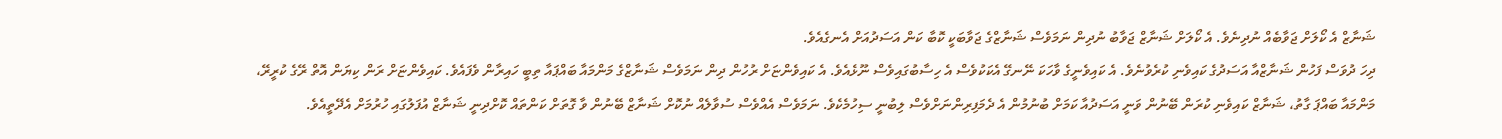ޝަނާޒް އެ ކޯލަށް ޖަވާބެއް ނުދިނެވެ. އެ ކޯލަށް ޝަނާޒް ޖަވާބު ނުދިން ނަމަވެސް ޝަނާޒްގެ ޖަވާބަކީ ކޮބާ ކަން އަސަދުއަށް އެނގެއެވެ.
ދިހަ ދުވަސް ފަހުން ޝަނާޒްއާ އަސަދުގެ ކައިވެނި ކުރެވުނެވެ. އެ ކައިވެނީގެ ވާހަކަ ނޭނގޭ އެކަކުވެސް އެ ހިސާބުގައިވެސް ނޫޅެއެވެ. އެ ކައިވެންޏަށް ރުހުން ދިން ނަމަވެސް ޝަނާޒްގެ މަންމައާ ބައްޕައާ ތިބީ ހައިރާން ވެފައެވެ. ކައިވެންޏަށް ރަން ކިޔަން އޮތް ރޭގެ ކުރީރޭ، މަންމައާ ބައްޕަ ގާތު، ޝަނާޒް ކައިވެނި ކުރަން ބޭނުން ވަނީ އަސަދުއާ ކަމަށް ބުނުމުން އެ ދެމަފިރިންނަށްވެސް ލިބުނީ ސިހުމެކެވެ. ނަމަވެސް އެއްވެސް ސުވާލެއް ނުކޮށް ޝަނާޒް ބޭނުން ވާ ގޮތަށް ކަންތައް ކޮށްދިނީ ޝަނާޒް އުފަލުގައި ހުރުމަށް އެދޭތީއެވެ.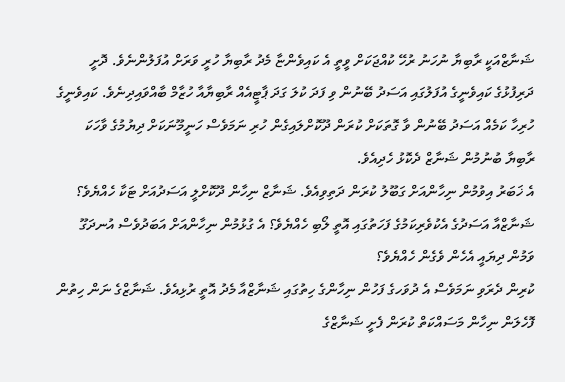ޝަނާޒްއަކީ ރާބިޔާ ނުހަނު ރުހޭ ކުއްޖަކަށް ވީތީ އެ ކައިވެންޏާ މެދު ރާބިޔާ ހުރީ ވަރަށް އުފަލުންނެވެ. ދޮށީ ދަރިފުޅުގެ ކައިވެނީގެ އުފަލުގައި އަސަދު ބޭނުން ވި ފަދަ ކުލަ ގަދަ ޕާޓީއެއް ރާބިޔާއާ ހުޒާމް ބާއްވައިދިނެވެ. ކައިވެނީގެ ހުރިހާ ކަމެއް އަސަދު ބޭނުން ވާ ގޮތަކަށް ކުރަން ދޫކޮށްލައިގެން ހުރި ނަމަވެސް ހަނީމޫނަކަށް ދިޔުމުގެ ވާހަކަ ރާބިޔާ ބުނުމުން ޝަނާޒް ދެކޮޅު ހެދިއެވެ.
އެ ޚަބަރު އިވުމުން ނިހާންއަށް ގަބޫލު ކުރަން ދަތިވިއެވެ. ޝަނާޒް ނިހާން ދޫކޮށްލީ އަސަދުއަށް ޓަކާ ހެއްޔެވެ؟ ޝަނާޒްއާ އަސަދުގެ އެކުވެރިކަމުގެ ފަހަތުގައި އޮތީ ލޯބި ހެއްޔެވެ؟ އެ ގުޅުމުން ނިހާންއަށް އަބަދުވެސް އުނދަގޫ ވަމުން ދިޔައީ އެހެން ވެގެން ހެއްޔެވެ؟
ކުރިން ދެރަވި ނަމަވެސް އެ ދުވަހގެ ފަހުން ނިހާންގެ ހިތުގައި ޝަނާޒްއާ މެދު އޮތީ ރުޅިއެވެ. ޝަނާޒްގެ ނަން ހިތުން ފޮހެލަން ނިހާން މަސައްކަތް ކުރަން ފެށީ ޝަނާޒްގެ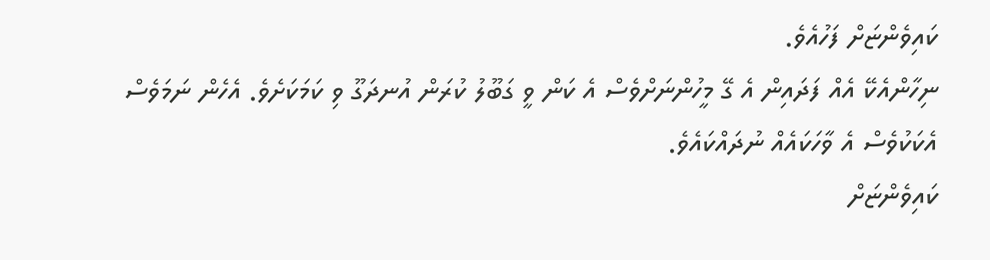ކައިވެންޏަށް ފަހުއެވެ.
ނިހާންއެކޭ އެއް ފަދައިން އެ ގޭ މީހުންނަށްވެސް އެ ކަން ވީ ގަބޫލު ކުރަން އުނދަގޫ ވި ކަމަކަށެވެ. އެހެން ނަމަވެސް އެކަކުވެސް އެ ވާހަކައެއް ނުދައްކައެވެ.
ކައިވެންޏަށް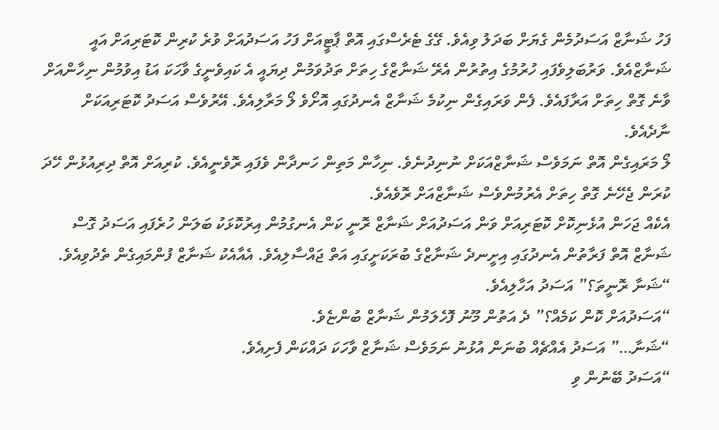ފަހު ޝަނާޒް އަސަދުމެން ގެޔަށް ބަދަލު ވިއެވެ. ގޭގެ ޓެރެސްގައި އޮތް ޕާޓީއަށް ފަހު އަސަދުއަށް ވުރެ ކުރިން ކޮޓަރިއަށް އައީ ޝަނާޒްއެވެ. ވަރުބަލިވެފައި ހުރުމުގެ އިތުރުން އެރޭ ޝަނާޒްގެ ހިތަށް ތަދުވަމުން ދިޔައީ އެ ކައިވެނީގެ ވާހަކަ އަޑު އިވުމުން ނިހާންއަށް ވާނެ ގޮތް ހިތަށް އަރާފައެވެ. ފެން ވަރައިގެން ނިކުމެ ޝަނާޒް އެނދުގައި އޮށޯވެ ލޯ މަރާލިއެވެ. އޭރުވެސް އަސަދު ކޮޓަރިއަކަށް ނާދެއެވެ.
ލޯ މަރައިގެން އޮތް ނަމަވެސް ޝަނާޒްއަކަށް ނުނިދުނެވެ. ނިހާން މަތިން ހަނދާން ވެފައި ރޮވެނީއެވެ. ކުރިއަށް އޮތް ދިރިއުޅުން ހޭދަ ކުރަން ޖެހޭނެ ގޮތް ހިތަށް އެރުމުންވެސް ޝަނާޒްއަށް ރޮވެއެވެ.
އެކެއް ޖަހަން އުޅެނިކޮށް ކޮޓަރިއަށް ވަން އަސަދުއަށް ޝަނާޒް ރޮނީ ކަން އެނގުމުން އިރުކޮޅަކު ބަލަން ހުރެފައި އަސަދު ގޮސް ޝަނާޒް އޮތް ފަރާތުން އެނދުގައި އިށީނދެ ޝަނާޒްގެ ބުރަކަށީގައި އަތް ޖައްސާލިއެވެ. އެއާއެކު ޝަނާޒް ފުންމައިގެން ތެދުވިއެވެ.
“ޝަނާ ރޮނީތަ؟” އަސަދު އަހާލިއެވެ.
“އަސަދުއަށް ކޮން ކަމެއް؟” ދެ އަތުން މޫނު ފޮހެލަމުން ޝަނާޒް ބުންޏެވެ.
“ޝަނާ…” އަސަދު އެއްޗެއް ބުނަން އުޅުނު ނަމަވެސް ޝަނާޒް ވާހަކަ ދައްކަން ފެށިއެވެ.
“އަސަދު ބޭނުން ވި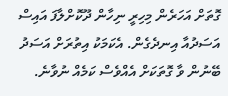ގޮތަށް އަހަރެން މިހިރީ ނިހާން ދޫކޮށްލާފަ އައިސް އަސަދުއާ އިނދެގެން. އެކަމަކު އިތުރަށް އަސަދު ބޭނުން ވާ ގޮތަކަށް އެއްވެސް ކަމެއް ނުވާނެ.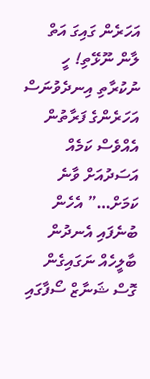އަހަރެން ގައިގަ އަތް ލާން ނޫޅޭތި! ހީ ނުކުރާތި އިނދެވުނަސް އަހަރެންގެ ފަރާތުން އެއްވެސް ކަމެއް އަސަދުއަށް ވާނެ ކަމަށް…” އެހެން ބުނެފައި އެނދުން ބާލީހެއް ނަގައިގެން ގޮސް ޝަނާޒް ސޯފާގައި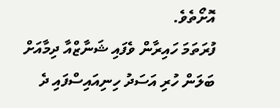އޮށޯތެވެ.
ފުރަތަމަ ހައިރާން ވެފައި ޝަނާޒްއާ ދިމާއަށް ބަލަން ހުރި އަސަދު ހިނިއައިސްފައި ދެ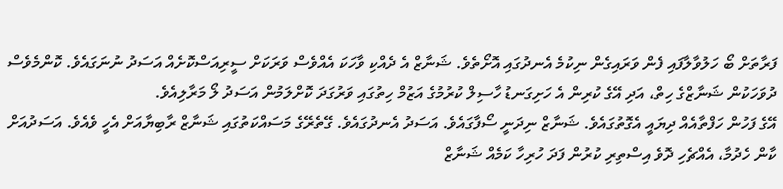ފަރާތަށް ބޯ ހަލުވާލާފައި ފެން ވަރައިގެން ނިކުމެ އެނދުގައި އޮށޯތެވެ. ޝަނާޒް އެ ދެއްކި ވާހަކަ އެއްވެސް ވަރަކަށް ސީރިއަސްކޮށެއް އަސަދު ނުނަގައެވެ. ކޮންމެވެސް ދުވަހަކުން ޝަނާޒްގެ ހިތް، އަދި އޭގެ ކުރިން އެ ހަށިގަނޑު ހާސިލް ކުރުމުގެ އަޒުމް ހިތުގައި ވަރުގަދަ ކޮށްލަމުން އަސަދު ލޯ މަރާލިއެވެ.
އޭގެ ފަހުން ހަފްތާއެއް ދިޔައީ އެގޮތުގައެވެ. ޝަނާޒް ނިދަނީ ސޯފާގައެވެ. އަސަދު އެނދުގައެވެ. ގޭތެރޭގެ މަސައްކަތުގައި ޝަނާޒް ރާބިޔާއަށް އެހީ ވެއެވެ. އަސަދުއަށް ކާން ހެދުމާ، އެއްޗެހި ދޮވެ އިސްތިރި ކުރުން ފަދަ ހުރިހާ ކަމެއް ޝަނާޒް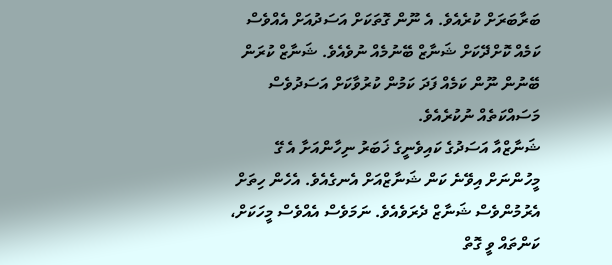ބަރާބަރަށް ކުރެއެވެ. އެ ނޫން ގޮތަކަށް އަސަދުއަށް އެއްވެސް ކަމެއް ކޮށްދޭކަށް ޝަނާޒް ބޭނުމެއް ނުވެއެވެ. ޝަނާޒް ކުރަން ބޭނުން ނޫން ކަމެއް ފަދަ ކަމުން ކުރުވާކަށް އަސަދުވެސް މަސައްކަތެއް ނުކުރެއެވެ.
ޝަނާޒްއާ އަސަދުގެ ކައިވެނީގެ ޚަބަރު ނިހާންއަށާ އެ ގޭ މީހުންނަށް އިވޭނެ ކަން ޝަނާޒްއަށް އެނގެއެވެ. އެހެން ހިތަށް އެރުމުންވެސް ޝަނާޒް ދެރަވެއެވެ. ނަމަވެސް އެއްވެސް މީހަކަށް، ކަންތައް ވީ ގޮތް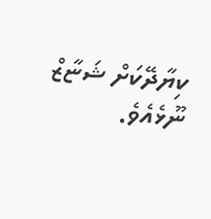ކިޔާދޭކަށް ޝަޏާޒް ނޫޅެއެވެ.